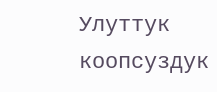Улуттук коопсуздук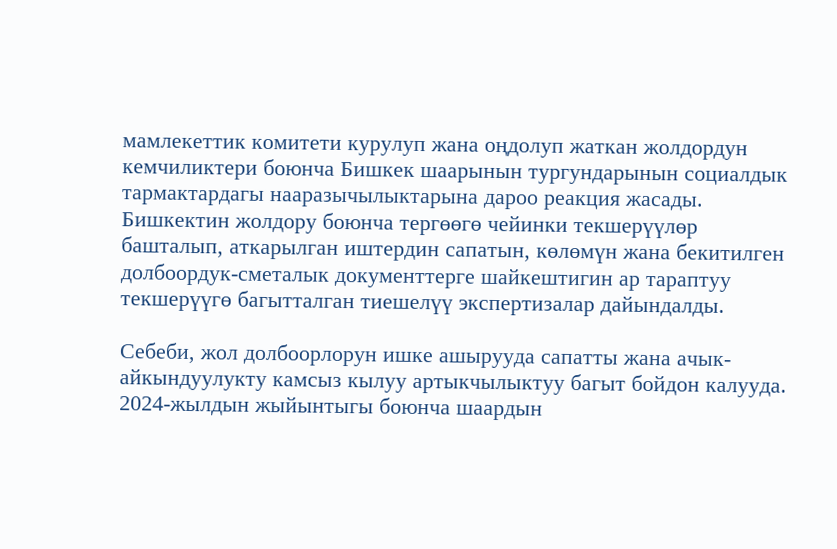мамлекеттик комитети курулуп жана оңдолуп жаткан жолдордун кемчиликтери боюнча Бишкек шаарынын тургундарынын социалдык тармактардагы нааразычылыктарына дароо реакция жасады. Бишкектин жолдору боюнча тергөөгө чейинки текшерүүлөр башталып, аткарылган иштердин сапатын, көлөмүн жана бекитилген долбоордук-сметалык документтерге шайкештигин ар тараптуу текшерүүгө багытталган тиешелүү экспертизалар дайындалды.

Себеби, жол долбоорлорун ишке ашырууда сапатты жана ачык-айкындуулукту камсыз кылуу артыкчылыктуу багыт бойдон калууда. 2024-жылдын жыйынтыгы боюнча шаардын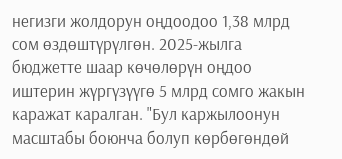негизги жолдорун оңдоодоо 1,38 млрд сом өздөштүрүлгөн. 2025-жылга бюджетте шаар көчөлөрүн оңдоо иштерин жүргүзүүгө 5 млрд сомго жакын каражат каралган. "Бул каржылоонун масштабы боюнча болуп көрбөгөндөй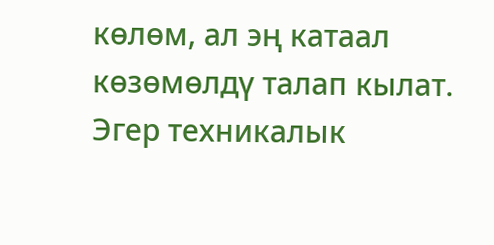көлөм, ал эң катаал көзөмөлдү талап кылат.
Эгер техникалык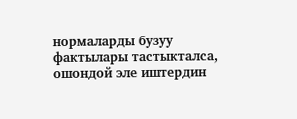нормаларды бузуу фактылары тастыкталса, ошондой эле иштердин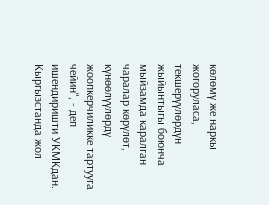көлөмү же наркы жогоруласа, текшерүүлөрдүн жыйынтыгы боюнча мыйзамда каралган чаралар көрүлөт, күнөөлүүлөрдү жоопкерчиликке тартууга чейин", - деп ишендиришти УКМКдан.
Кыргызстанда жол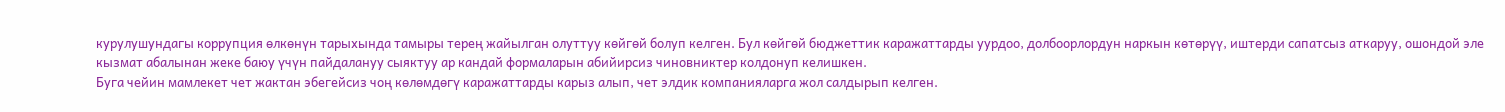курулушундагы коррупция өлкөнүн тарыхында тамыры терең жайылган олуттуу көйгөй болуп келген. Бул көйгөй бюджеттик каражаттарды уурдоо, долбоорлордун наркын көтөрүү, иштерди сапатсыз аткаруу, ошондой эле кызмат абалынан жеке баюу үчүн пайдалануу сыяктуу ар кандай формаларын абийирсиз чиновниктер колдонуп келишкен.
Буга чейин мамлекет чет жактан эбегейсиз чоң көлөмдөгү каражаттарды карыз алып, чет элдик компанияларга жол салдырып келген.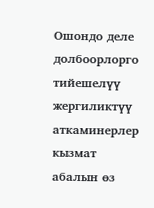Ошондо деле долбоорлорго тийешелүү жергиликтүү аткаминерлер кызмат абалын өз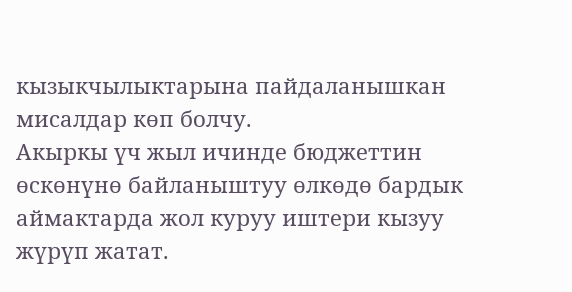кызыкчылыктарына пайдаланышкан мисалдар көп болчу.
Акыркы үч жыл ичинде бюджеттин өскөнүнө байланыштуу өлкөдө бардык аймактарда жол куруу иштери кызуу жүрүп жатат.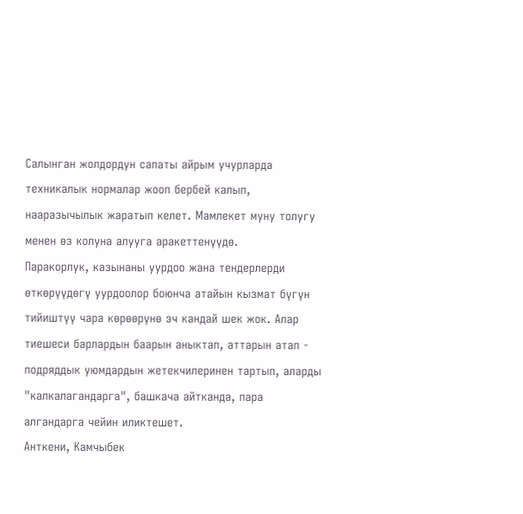Салынган жолдордун сапаты айрым учурларда техникалык нормалар жооп бербей калып, нааразычылык жаратып келет. Мамлекет муну толугу менен өз колуна алууга аракеттенүүдө.
Паракорлук, казынаны уурдоо жана тендерлерди өткөрүүдөгү уурдоолор боюнча атайын кызмат бүгүн тийиштүү чара көрөөрүнө эч кандай шек жок. Алар тиешеси барлардын баарын аныктап, аттарын атап - подряддык уюмдардын жетекчилеринен тартып, аларды "калкалагандарга", башкача айтканда, пара алгандарга чейин иликтешет.
Анткени, Камчыбек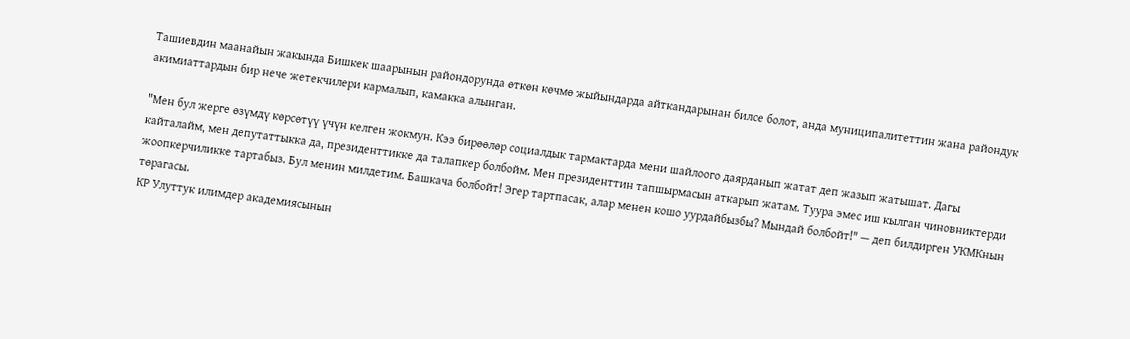Ташиевдин маанайын жакында Бишкек шаарынын райондорунда өткөн көчмө жыйындарда айткандарынан билсе болот, анда муниципалитеттин жана райондук акимиаттардын бир нече жетекчилери кармалып, камакка алынган.

"Мен бул жерге өзүмдү көрсөтүү үчүн келген жокмун. Кээ бирөөлөр социалдык тармактарда мени шайлоого даярданып жатат деп жазып жатышат. Дагы кайталайм, мен депутаттыкка да, президенттикке да талапкер болбойм. Мен президенттин тапшырмасын аткарып жатам. Туура эмес иш кылган чиновниктерди жоопкерчиликке тартабыз. Бул менин милдетим. Башкача болбойт! Эгер тартпасак, алар менен кошо уурдайбызбы? Мындай болбойт!" — деп билдирген УКМКнын төрагасы.
КР Улуттук илимдер академиясынын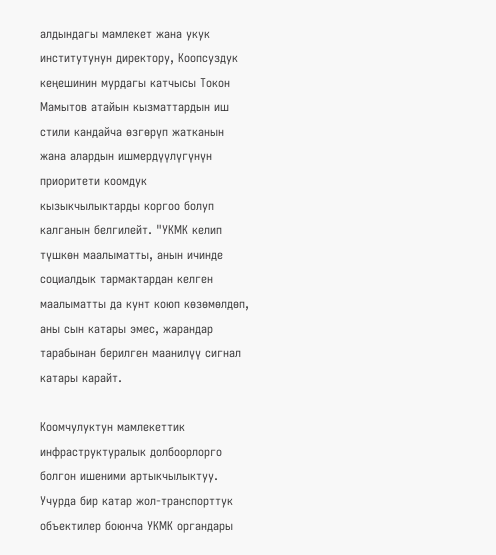алдындагы мамлекет жана укук институтунун директору, Коопсуздук кеңешинин мурдагы катчысы Токон Мамытов атайын кызматтардын иш стили кандайча өзгөрүп жатканын жана алардын ишмердүүлүгүнүн приоритети коомдук кызыкчылыктарды коргоо болуп калганын белгилейт. "УКМК келип түшкөн маалыматты, анын ичинде социалдык тармактардан келген маалыматты да кунт коюп көзөмөлдөп, аны сын катары эмес, жарандар тарабынан берилген маанилүү сигнал катары карайт.

Коомчулуктун мамлекеттик инфраструктуралык долбоорлорго болгон ишеними артыкчылыктуу. Учурда бир катар жол-транспорттук объектилер боюнча УКМК органдары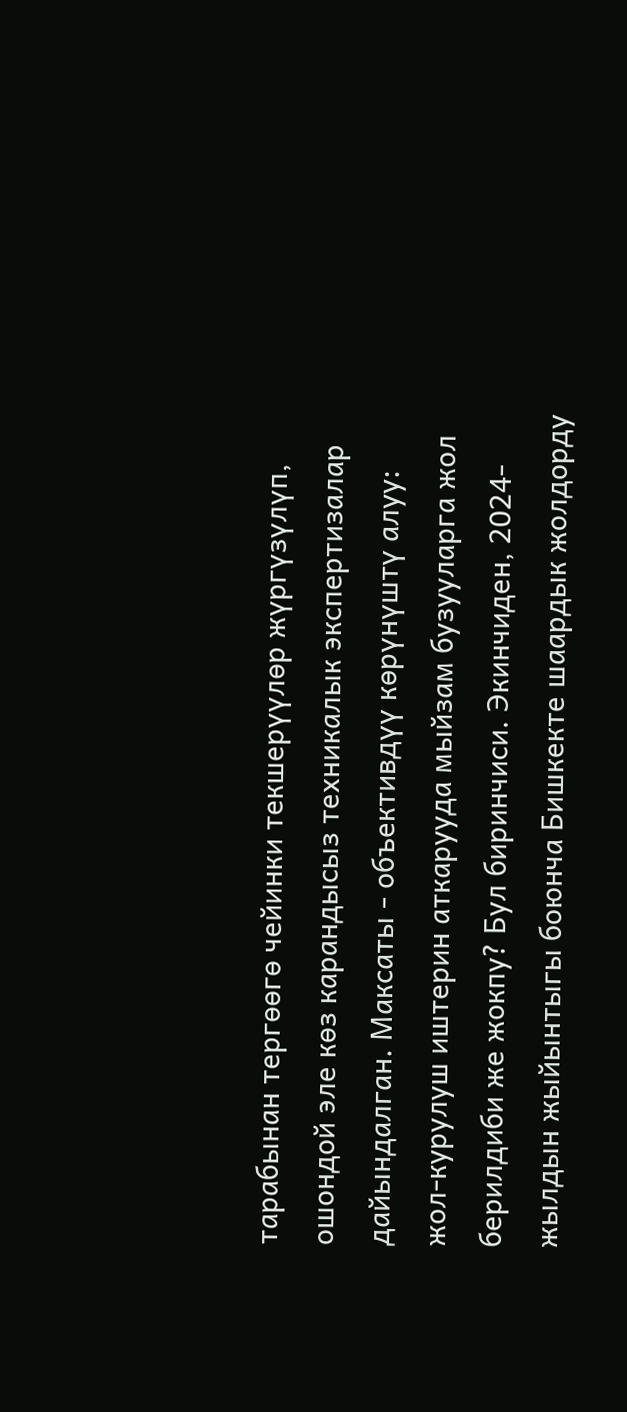тарабынан тергөөгө чейинки текшерүүлөр жүргүзүлүп, ошондой эле көз карандысыз техникалык экспертизалар дайындалган. Максаты - объективдүү көрүнүштү алуу: жол-курулуш иштерин аткарууда мыйзам бузууларга жол берилдиби же жокпу? Бул биринчиси. Экинчиден, 2024-жылдын жыйынтыгы боюнча Бишкекте шаардык жолдорду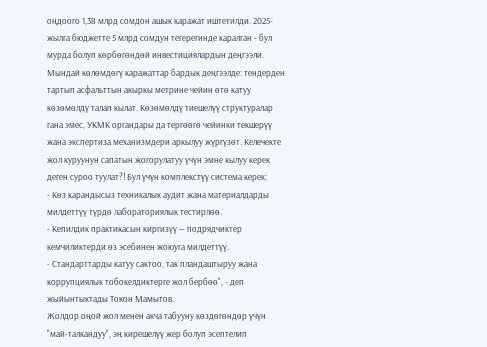оңдоого 1,38 млрд сомдон ашык каражат иштетилди. 2025-жылга бюджетте 5 млрд сомдун тегерегинде каралган - бул мурда болуп көрбөгөндөй инвестициялардын деңгээли.
Мындай көлөмдөгү каражаттар бардык деңгээлде: тендерден тартып асфальттын акыркы метрине чейин өтө катуу көзөмөлдү талап кылат. Көзөмөлдү тиешелүү структуралар гана эмес, УКМК органдары да тергөөгө чейинки текшерүү жана экспертиза механизмдери аркылуу жүргүзөт. Келечекте жол куруунун сапатын жогорулатуу үчүн эмне кылуу керек деген суроо туулат?! Бул үчүн комплекстүү система керек:
- Көз карандысыз техникалык аудит жана материалдарды милдеттүү түрдө лабораториялык тестирлөө.
- Кепилдик практикасын киргизүү — подрядчиктер кемчиликтерди өз эсебинен жоюуга милдеттүү.
- Стандарттарды катуу сактоо, так пландаштыруу жана коррупциялык тобокелдиктерге жол бербөө", - деп жыйынтыктады Токон Мамытов.
Жолдор оңой жол менен акча табууну көздөгөндөр үчүн "май-талкандуу", эң кирешелүү жер болуп эсептелип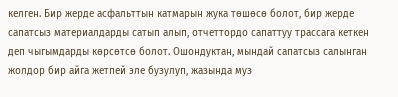келген. Бир жерде асфальттын катмарын жука төшөсө болот, бир жерде сапатсыз материалдарды сатып алып, отчеттордо сапаттуу трассага кеткен деп чыгымдарды көрсөтсө болот. Ошондуктан, мындай сапатсыз салынган жолдор бир айга жетпей эле бузулуп, жазында муз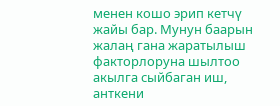менен кошо эрип кетчү жайы бар. Мунун баарын жалаң гана жаратылыш факторлоруна шылтоо акылга сыйбаган иш, анткени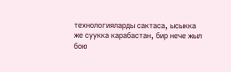технологияларды сактаса, ысыкка же суукка карабастан, бир нече жыл бою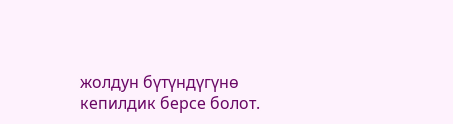жолдун бүтүндүгүнө кепилдик берсе болот.